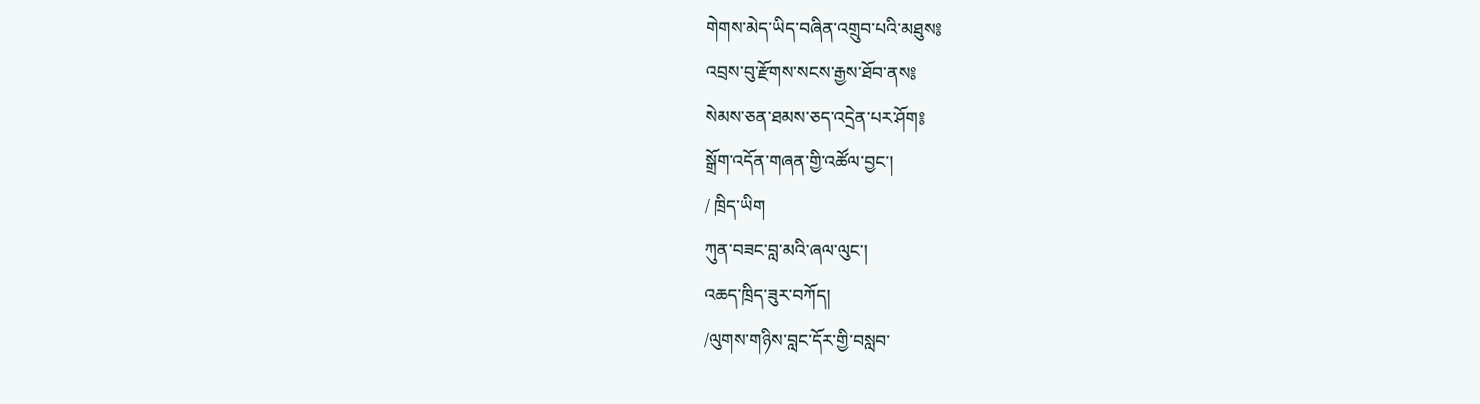གེགས་མེད་ཡིད་བཞིན་འགྲུབ་པའི་མཐུས༔
འབྲས་བུ་རྫོགས་སངས་རྒྱས་ཐོབ་ནས༔
སེམས་ཅན་ཐམས་ཅད་འདྲེན་པར་ཤོག༔
སྒྲོག་འདོན་གཞན་གྱི་འཚོལ་བྱང་།
/ ཁྲིད་ཡིག
ཀུན་བཟང་བླ་མའི་ཞལ་ལུང་།
འཆད་ཁྲིད་ཟུར་བཀོད།
/ལུགས་གཉིས་བླང་དོར་གྱི་བསླབ་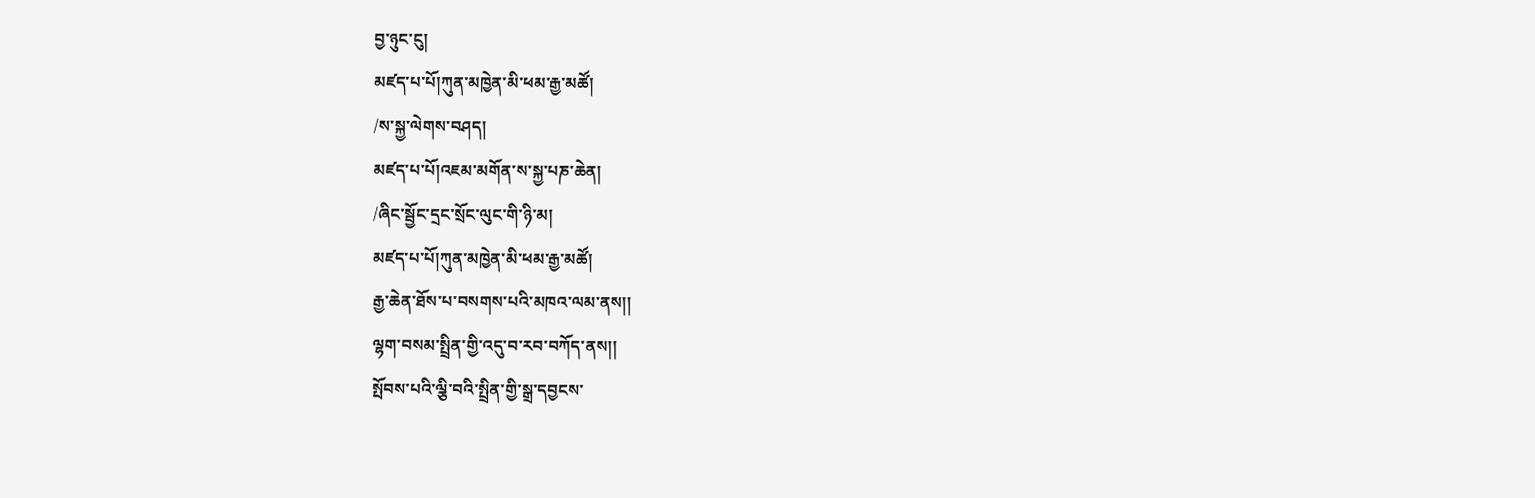བྱ་ཉུང་ངུ།
མཛད་པ་པོ།ཀུན་མཁྱེན་མི་ཕམ་རྒྱ་མཚོ།
/ས་སྐྱ་ལེགས་བཤད།
མཛད་པ་པོ།འཇམ་མགོན་ས་སྐྱ་པཎ་ཆེན།
/ཞིང་སྦྱོང་དྲང་སྲོང་ལུང་གི་ཉི་མ།
མཛད་པ་པོ།ཀུན་མཁྱེན་མི་ཕམ་རྒྱ་མཚོ།
རྒྱ་ཆེན་ཐོས་པ་བསགས་པའི་མཁའ་ལམ་ནས།།
ལྷག་བསམ་སྤྲིན་གྱི་འདུ་བ་རབ་བཀོད་ནས།།
སྤོབས་པའི་ལྕི་བའི་སྤྲིན་གྱི་སྒྲ་དབྱངས་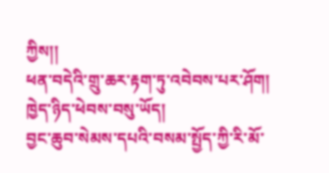ཀྱིས།།
ཕན་བདེའི་གྲུ་ཆར་རྟག་ཏུ་འབེབས་པར་ཤོག།
ཁྱེད་ཉིད་ཕེབས་བསུ་ཡོད།
བྱང་ཆུབ་སེམས་དཔའི་བསམ་སྤྱོད་ཀྱི་རི་མོ་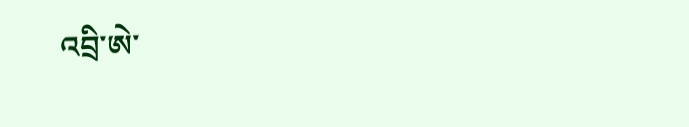འབྲི་ཨེ་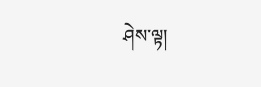ཤེས་ལྟ།